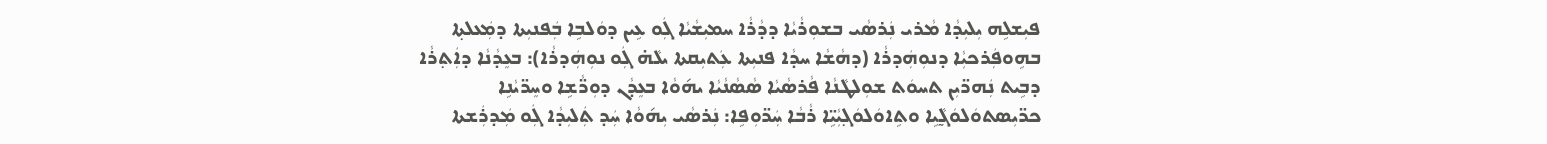ܦܝܼܫܠܹܗ ܝܼܠܝܼܕܵܐ ܡܵܪܝ ܢܲܪܣܵܝ ܒܫܘܼܪܵܝܵܐ ܕܕܵܪܵܐ ܚܡܝܼܫܵܝܵܐ ܓܲܘ ܥܹܝܢ ܕܘܿܠܒܹܐ ܒܲܦܢܝܼܬܐ ܕܡܲܥܠܬ݂ܐ ܒܗܹܘܦܲܪܟܝܼܵܐ ܕܢܘܼܗܲܕܪܵܐ (ܕܗܵܫܵܐ ܚܕܵܐ ܦܢܝܼܬܐ ܥܲܬܝܼܩܬܐ ܝܠܵܗ̇ ܓܲܘ ܢܘܼܗܲܕܪܵܐ): ܒܥܸܕܵܢܵܐ ܕܐܲܬ݂ܪܵܐ ܕܒܹܝܬ ܢܲܗܖ̈ܝܼܢ ܬܚܘܿܬ ܫܘܼܠܛܵܢܵܐ ܦܵܪܣܵܝܵܐ ܣܵܣܵܢܵܝܵܐ ܝܗ݇ܘܵܐ ܒܥܸܕܵܢ ܕܘܼܖ̈ܵܫܹܐ ܘܚܸܖ̈ܝܵܢܹܐ ܟܖ̈ܝܼܣܬܘܿܠܘܿܓ̰ܵܝܹܐ ܘܬܹܐܘܿܠܘܿܓ݂ܝܼܵܝܹ̈ܐ ܪܵܒܵܐ ܚܲܖ̈ܘܼܦܹܐ: ܢܲܪܣܵܝ ܝܼܗ݇ܘܵܐ ܚܲܕ ܬܲܠܝܼܕܵܐ ܓܲܘ ܡܲܕܪܲܫܬܐ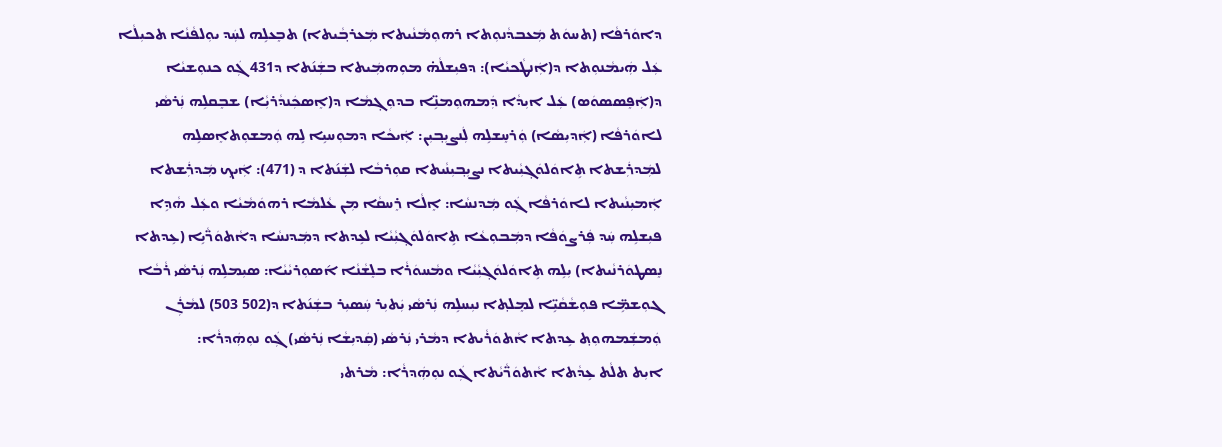ܕܐܘܿܪܦܵܐ (ܬܚܘܿܬ ܡܲܥܒܕܵܢܘܼܬܐ ܪܗܘܼܡܵܢܵܝܬܐ ܡܲܥܪܒ݂ܵܝܬܐ) ܬܒܸܥܠܹܗ ܠܚܲܕ ܝܘܼܠܦܵܢܵܐ ܬܟܝܼܠܵܐ ܥܲܠ ܗܲܝܡܵܢܘܼܬܐ ܕ(ܐܲܢܛܵܟܝܵܐ): ܕܦܝܼܫܠܵܗ̇ ܡܘܼܗܡܲܝܬܐ ܒܫܲܢ݇ܬܐ ܕ431 ܓܲܘ ܟܢܘܼܫܝܵܐ ܕ(ܐܲܦܸܣܣܘܿܣ) ܥܲܠ ܐܝܼܕܵܐ ܕܲܡܗܘܼܡܢܹ̈ܐ ܒܕܘܼܓ݂ܡܵܐ ܕ(ܐܸܣܟܲܢܕܵܪܝܼܵܐ) ܫܒܸܩܠܹܗ ܢܲܪܣܵܝ ܠܐܘܿܪܦܵܐ (ܐܲܕܝܼܣܵܐ) ܘܲܪܚܸܫܠܹܗ ܠܲܢܨܝܼܒ݂ܝܼܢ: ܐܲܝܟܵܐ ܕܡܘܼܚܝܹܐ ܠܹܗ ܘܲܡܫܘܼܬܐܸܣܠܹܗ ܠܡܲܕܪܲܫܬܐ ܬܹܐܘܿܠܘܿܓ݂ܝܼܵܝܬܐ ܢܨܝܼܒ݂ܝܼܢܵܝܬܐ ܩܘܼܪܒܵܐ ܠܫܲܢ݇ܬܐ ܕ (471): ܐܲܝܟ݂ ܡܲܕܪܲܫܬܐ ܐܲܡܝܼܢܵܝܬܐ ܠܐܘܿܪܦܵܐ ܓܲܘ ܡܲܕܢܚܵܐ: ܐܸܠܵܐ ܪܸܚܩܵܐ ܡܼܢ ܥܵܠܡܵܐ ܪܗܘܿܡܵܝܵܐ ܘܥܲܠ ܗܵܕܹܐ ܦܝܼܫܠܹܗ ܚܲܕ ܦܲܪܨܘܿܦܵܐ ܕܡܲܒܘܼܥܵܐ ܬܹܐܘܿܠܘܿܓ݂ܝܼܵܝܵܐ ܠܥܹܕܬܐ ܕܡܲܕܢܚܵܐ ܕܐܵܬܘܿܖ̈ܵܝܹܐ (ܥܹܕܬܐ ܢܸܣܛܘܿܪܢܵܝܬܐ) ܝܼܠܹܗ ܬܹܐܘܿܠܘܿܓ݂ܝܼܵܝܵܐ ܘܡܵܚܘܿܪܵܐ ܒܠܸܫܵܢܵܐ ܐ݇ܣܘܼܪܝܵܝܵܐ: ܣܝܼܡܠܹܗ ܢܲܪܣܵܝ ܪܵܒܵܐ ܓܘܼܫܡܹ̈ܐ ܦܘܼܫܵܩܵܝܹ̈ܐ ܠܡܸܠܬ݂ܐ ܢܝܼܚܠܹܗ ܢܲܪܣܵܝ ܝܲܬܝܼܪ ܚܲܣܝܼܪ ܒܫܲܢ݇ܬܐ ܕ(502 503) ܠܡܵܪܲܢ
ܘܲܡܫܲܡܗܘܼܬ݂ ܥܹܕܬܐ ܐܵܬܘܿܪܵܝܬܐ ܕܡܵܪܝ ܢܲܪܣܵܝ (ܩܲܕܝܼܫܵܐ ܢܲܪܣܵܝ) ܓܲܘ ܢܘܼܗܲܕܪܵܐ:
ܐܝܼܬ ܬܠܵܬ ܥܹܕܵܬܐ ܐܵܬܘܿܖ̈ܵܝܵܬܐ ܓܲܘ ܢܘܼܗܲܕܪܵܐ: ܡܵܪܬܝ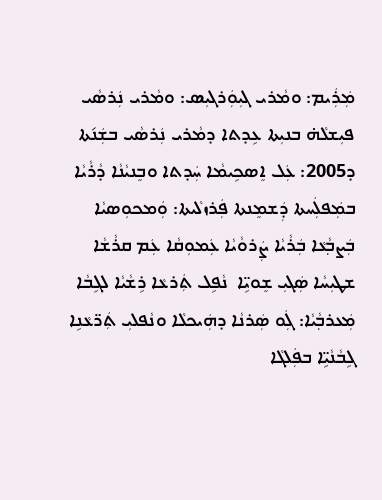ܡܲܪܲܝܡ: ܘܡܵܪܝ ܓܝܼܘܲܪܓܝܼܣ: ܘܡܵܪܝ ܢܲܪܣܵܝ
ܦܝܼܫܠܵܗ̇ ܒܢܝܼܬܐ ܥܹܕܬܐ ܕܡܵܪܝ ܢܲܪܣܵܝ ܒܫܲܢ݇ܬܐ ܕ2005: ܥܲܠ ܐܸܣܟܹܝܡܵܐ ܚܲܕܬܐ ܘܒܸܢܝܵܢܵܐ ܕܵܪܵܝܵܐ ܒܡܲܦܠܲܚܬܐ ܕܲܫܡܸܢܬܐ ܦܲܪܙܠܵܝܬܐ: ܘܲܡܟܘܼܣܝܵܐ ܒܲܨܒ݂ܵܥܵܐ ܒܲܪܵܝܵܐ ܨܲܪܘܵܝܵܐ ܥܲܡܘܼܩܵܐ ܥܲܡ ܩܪܵܫܵܐ ܫܛܝܼܚܵܐ ܣܲܓܝܼ ܫܸܘܝܹ̈ܐ  ܢܵܦܹܠ ܬܲܪܥܵܐ ܪܹܫܵܝܵܐ ܠܓܹܒܵܐ ܡܲܥܪܒ݂ܵܝܵܐ: ܓܲܘ ܣܲܪܢܵܐ ܕܗܲܝܟܠܵܐ ܘܢܵܦܠܝܼ ܬܲܖ̈ܥܵܢܹܐ ܓܹܒܵܢܵܝܹ̈ܐ ܒܦܲܠܓܵܐ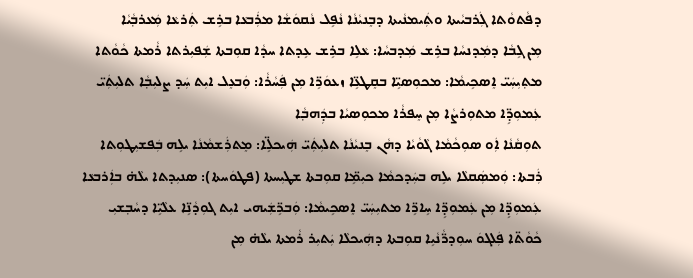ܕܦܵܬܘܵܬܐ ܓܲܪܒܝܵܝܬܐ ܘܬܲܝܡܢܵܝܬܐ ܕܒܸܢܝܵܢܵܐ ܢܵܦܹܠ ܢܵܩܘܿܫܵܐ ܡܪܲܒܥܵܐ ܒܪܹܫ ܬܲܪܥܵܐ ܡܲܥܪܒ݂ܵܝܵܐ
ܡܼܢ ܓܹܒܵܐ ܕܡܲܕܢܚܵܐ ܒܪܹܫ ܡܲܕܒܚܵܐ: ܥܵܠܹܐ ܒܪܹܫ ܥܹܕܬܐ ܚܕܵܐ ܩܘܼܒܬܐ ܫܲܦܝܼܪܬܐ ܪܵܡܬܐ ܟܵܘܵܬܐ ܡܬ݂ܝܼܚܲܝ̈ ܐܸܣܟܹܝܡܵܐ: ܡܟܘܼܣܝܹ̈ܐ ܒܩܸܛܥܹ̈ܐ ܙܥܘܿܖܹ̈ܐ ܡܼܢ ܦܲܚܵܪܵܐ: ܘܲܒܥܸܠ ܐܝܼܬ ܚܲܕ ܨܠܝܼܒ݂ܵܐ ܬܠܝܼܬܲܝ̈ ܥܲܡܘܼܕܹ̈ܐ ܡܬܘܼܪܨܵܐ ܡܼܢ ܚܸܦܪܵܐ ܡܟܘܼܣܝܵܐ ܒܕܲܗܒ݂ܵܐ
ܬܘܼܩܵܢܵܐ ܐܲܘ ܣܘܼܟܵܡܵܐ ܓܵܘܵܝܵܐ ܕܗܵܢ ܒܸܢܝܵܢܵܐ ܬܠܝܼܬܲܝ̈ ܗܲܝܟܠܹ̈ܐ: ܡܸܬܪܲܫܡܵܢܵܐ ܝܠܹܗ ܒܲܦܫܝܼܛܘܼܬܐ ܪܲܒܬܐ: ܘܲܡܣܲܩܠܵܐ ܝܠܹܗ ܒܚܲܕܟܡܵܐ ܟܝܼܡܹ̈ܐ ܩܘܼܒܬܐ ܫܛܝܼܚܬܐ (ܦܛܘܿܚܬܐ): ܣܢܝܼܕܬܐ ܝܠܵܗ̇ ܒܐܲܪܒܥܵܐ ܥܲܡܘܼܕܹ̈ܐ ܡܼܢ ܥܲܡܘܼܕܹ̈ܐ ܚܹܐܖܹ̈ܐ ܡܬܝܼܚܲܝ̈ ܐܸܣܟܹܝܡܵܐ: ܘܲܒܖܹ̈ܫܲܝܗܝ ܐܝܼܬ ܓܘܼܕܵܢܹ̈ܐ ܥܠܵܝܹ̈ܐ ܕܚܵܒ݂ܫܝܼ ܟܵܘܵܬ̈ܐ ܦܲܠܓܘܿ ܚܘܼܕܖ̈ܵܢܵܝܹܐ ܩܘܼܒܬܐ ܕܗܲܝܟܠܵܐ ܝܲܬܝܼܪ ܪܵܡܬܐ ܝܠܵܗ̇ ܡܼܢ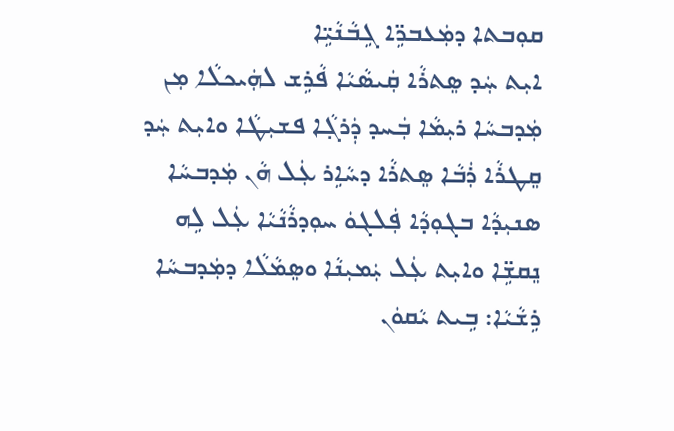ܩܘܼܒܬܐ ܕܡܲܥܒܖܹ̈ܐ ܓܹܒܵܢܵܝܹ̈ܐ
ܐܝܼܬ ܚܲܕ ܣܸܬܪܵܐ ܩܲܝܣܵܝܵܐ ܦܵܪܹܫ ܠܗܲܝܟܠܵܐ ܡܼܢ ܡܲܕܒܚܵܐ ܪܝܼܡܵܐ ܒܲܚܕ ܕܲܪܓ݂ܵܐ ܦܫܝܼܛܵܐ ܘܐܝܼܬ ܚܲܕ ܩܸܛܪܵܐ ܪܲܒܵܐ ܣܸܬܪܵܐ ܕܚܵܐܹܪ ܥܲܠ ܗܵܢ ܡܲܕܒܚܵܐ ܣܢܝܼܕܵܐ ܒܓܘܼܕܵܐ ܦܲܠܓܘܿ ܚܘܼܕܪܵܢܵܝܵܐ ܥܲܠ ܠܹܗ ܢܸܩܫܹ̈ܐ ܘܐܝܼܬ ܥܲܠ ܝܲܡܝܼܢܵܐ ܘܣܸܡܵܠܵܐ ܕܡܲܕܒܚܵܐ ܪܹܫܵܝܵܐ: ܒܹܝܬ ܝܵܩܘܿܢ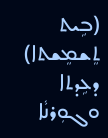(ܒܹܝܬ ܬܸܫܡܸܫܬܐ) ܕܥܹܕܬܐ ܘܓܘܼܪܢܵܐ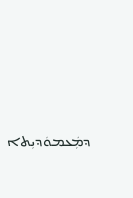ܕܡܲܥܡܘܿܕܝܼܬܐ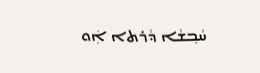ܚܵܒ݂ܫܵܐ ܕܵܪܬܐ ܐܲܘ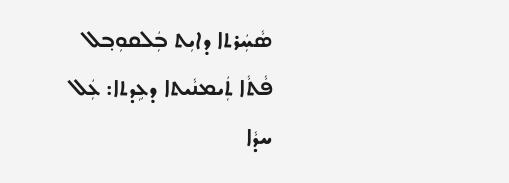ܣܵܚܲܪܬܐ ܕܐܝܼܬ ܒܲܠܩܘܼܒ݂ܠ ܦܵܬܵܐ ܬܲܝܡܢܵܝܬܐ ܕܥܹܕܬܐ: ܥܲܠ ܚܕܵܐ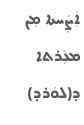ܐܲܨܲܚܬܐ ܡܼܢ ܡܥܲܪܬܐ ܕ(ܠܘܿܪܕ)